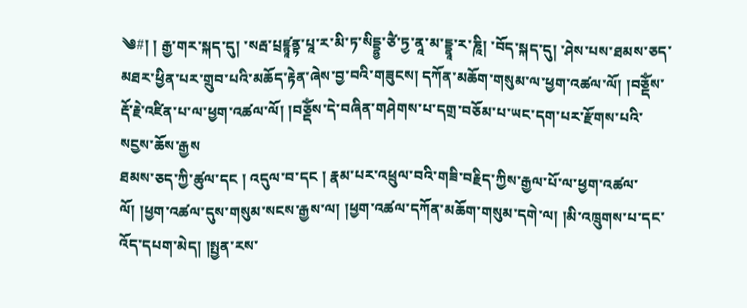༄#། ། རྒྱ་གར་སྐད་དུ། ་སརྦ་པྲཛྙཱནྟ་པཱ་ར་མི་ཏ་སིདྡྷྱ་ཙཻ་ཏྱ་ནཱ་མ་དྡྷཱ་ར་ཎཱི། ་བོད་སྐད་དུ། ་ཤེས་པས་ཐམས་ཅད་མཐར་ཕྱིན་པར་གྲུབ་པའི་མཆོད་རྟེན་ཞེས་བྱ་བའི་གཟུངས། དཀོན་མཆོག་གསུམ་ལ་ཕྱག་འཚལ་ལོ། །བཅྡོཾས་རྡོ་རྗེ་འཛིན་པ་ལ་ཕྱག་འཚལ་ལོ། །བཅྡོཾས་དེ་བཞིན་གཤེགས་པ་དགྲ་བཅོམ་པ་ཡང་དག་པར་རྫོགས་པའི་སངྱས་ཆོས་རྒྱས
ཐམས་ཅད་ཀྱི་ཚུལ་དང ། འདུལ་བ་དང ། རྣམ་པར་འཕྲུལ་བའི་གཟི་བརྗིད་ཀྱིས་རྒྱལ་པོ་ལ་ཕྱག་འཚལ་ལོ། །ཕྱག་འཚལ་དུས་གསུམ་སངས་རྒྱས་ལ། །ཕྱག་འཚལ་དཀོན་མཆོག་གསུམ་དགེ་ལ། །མི་འཁྲུགས་པ་དང་འོད་དཔག་མེད། །སྤྱན་རས་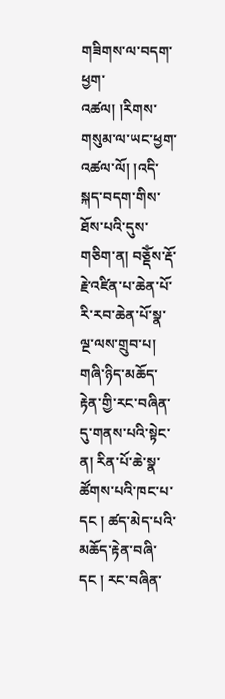གཟིགས་ལ་བདག་ཕྱག་འཚལ། །རིགས་གསུམ་ལ་ཡང་ཕྱག་འཚལ་ལོ། །འདི་སྐད་བདག་གིས་ཐོས་པའི་དུས་གཅིག་ན། བཅྡོཾས་རྡོ་རྗེ་འཛིན་པ་ཆེན་པོ་རི་རབ་ཆེན་པོ་སྣ་ལྔ་ལས་གྲུབ་པ། གཞི་ཉིད་མཆོད་རྟེན་གྱི་རང་བཞིན་དུ་གནས་པའི་སྟེང་ན། རིན་པོ་ཆེ་སྣ་ཚོགས་པའི་ཁང་པ་དང ། ཚད་མེད་པའི་མཆོད་རྟེན་བཞི་དང ། རང་བཞིན་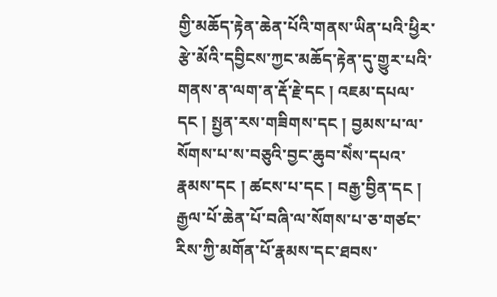གྱི་མཆོད་རྟེན་ཆེན་པོའི་གནས་ཡིན་པའི་ཕྱིར་རྩེ་མོའི་དབྱིངས་ཀྱང་མཆོད་རྟེན་དུ་གྱུར་པའི་གནས་ན་ལག་ན་རྡོ་རྗེ་དང ། འཇམ་དཔལ་དང ། སྤྱན་རས་གཟིགས་དང ། བྱམས་པ་ལ་སོགས་པ་ས་བཅུའི་བྱང་ཆུབ་སེཾས་དཔའ་རྣམས་དང ། ཚངས་པ་དང ། བརྒྱ་བྱིན་དང ། རྒྱལ་པོ་ཆེན་པོ་བཞི་ལ་སོགས་པ་ཅ་གཙང་རིས་ཀྱི་མགོན་པོ་རྣམས་དང་ཐབས་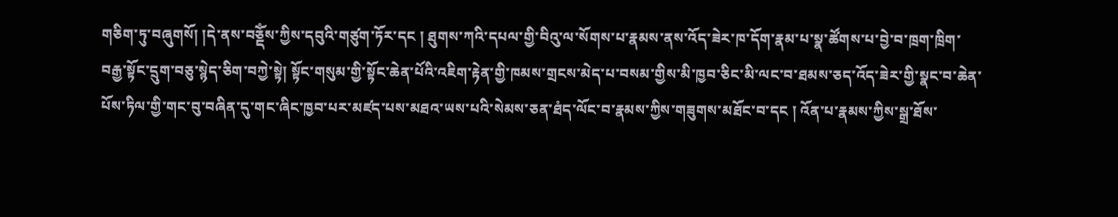གཅིག་ཏུ་བཞུགསོ། །དེ་ནས་བཅྡོཾས་ཀྱིས་དབུའི་གཙུག་ཏོར་དང ། ཐུགས་ཀའི་དཔལ་གྱི་བིའུ་ལ་སོགས་པ་རྣམས་ནས་འོད་ཟེར་ཁ་དོག་རྣམ་པ་སྣ་ཚོགས་པ་བྱེ་བ་ཁྲག་ཁྲིག་བརྒྱ་སྟོང་དྲུག་བཅུ་སྙེད་ཅིག་བཀྱེ་སྟེ། སྟོང་གསུམ་གྱི་སྟོང་ཆེན་པོའི་འཇིག་རྟེན་གྱི་ཁམས་གྲངས་མེད་པ་བསམ་གྱིས་མི་ཁྱབ་ཅིང་མི་ལང་བ་ཐམས་ཅད་འོད་ཟེར་གྱི་སྣང་བ་ཆེན་པོས་ཏིལ་གྱི་གང་བུ་བཞིན་དུ་གང་ཞིང་ཁྱབ་པར་མཛད་པས་མཐའ་ཡས་པའི་སེམས་ཅན་ཐཾད་ལོང་བ་རྣམས་ཀྱིས་གཟུགས་མཐོང་བ་དང ། འོན་པ་རྣམས་ཀྱིས་སྒྲ་ཐོས་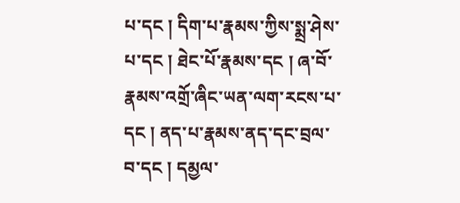པ་དང ། དིག་པ་རྣམས་ཀྱིས་སྨྲ་ཤེས་པ་དང ། ཐེང་པོ་རྣམས་དང ། ཞ་བོ་རྣམས་འགྲོ་ཞིང་ཡན་ལག་རངས་པ་དང ། ནད་པ་རྣམས་ནད་དང་བྲལ་བ་དང ། དམྱལ་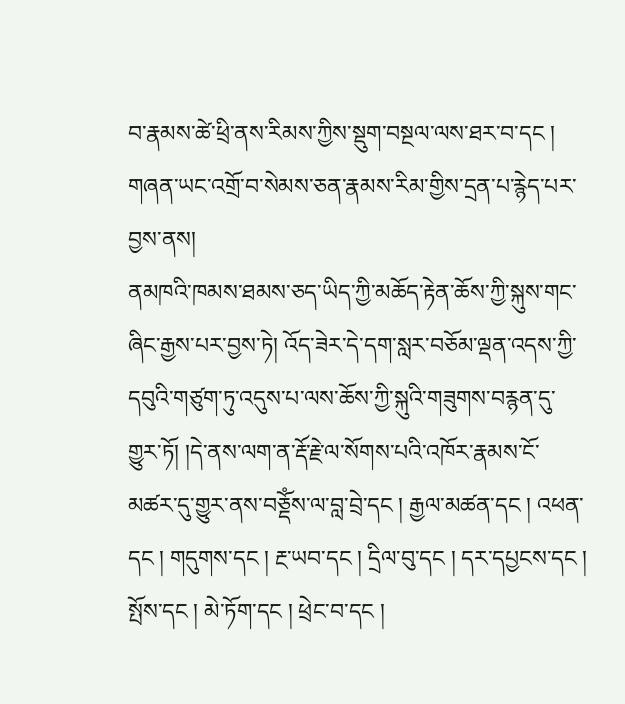བ་རྣམས་ཚེ་ཕྲི་ནས་རིམས་ཀྱིས་སྡུག་བསྔལ་ལས་ཐར་བ་དང ། གཞན་ཡང་འགྲོ་བ་སེམས་ཅན་རྣམས་རིམ་གྱིས་དྲན་པ་རྙེད་པར་བྱས་ནས།
ནམཁའི་ཁམས་ཐམས་ཅད་ཡིད་ཀྱི་མཆོད་རྟེན་ཆོས་ཀྱི་སྐུས་གང་ཞིང་རྒྱས་པར་བྱས་ཏེ། འོད་ཟེར་དེ་དག་སླར་བཅོམ་ལྡན་འདས་ཀྱི་དབུའི་གཙུག་ཏུ་འདུས་པ་ལས་ཆོས་ཀྱི་སྐུའི་གཟུགས་བརྙན་དུ་གྱུར་ཏོ། །དེ་ནས་ལག་ན་རྡོ་རྗེ་ལ་སོགས་པའི་འཁོར་རྣམས་ངོ་མཚར་དུ་གྱུར་ནས་བཅྡོཾས་ལ་བླ་བྲེ་དང ། རྒྱལ་མཚན་དང ། འཕན་དང ། གདུགས་དང ། རྔ་ཡབ་དང ། དྲིལ་བུ་དང ། དར་དཔྱངས་དང ། སྤོས་དང ། མེ་ཏོག་དང ། ཕྲེང་བ་དང །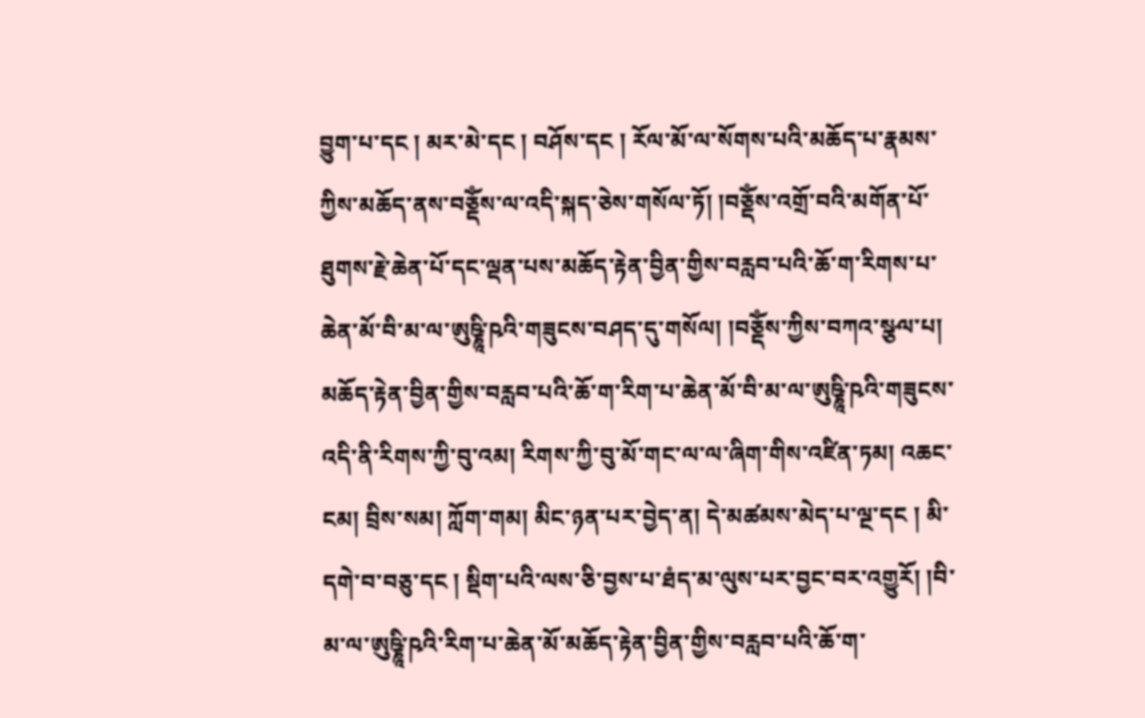བྱུག་པ་དང ། མར་མེ་དང ། བཤོས་དང ། རོལ་མོ་ལ་སོགས་པའི་མཆོད་པ་རྣམས་ཀྱིས་མཆོད་ནས་བཅྡོཾས་ལ་འདི་སྐད་ཅེས་གསོལ་ཏོ། །བཅྡོཾས་འགྲོ་བའི་མགོན་པོ་ཐུགས་རྗེ་ཆེན་པོ་དང་ལྡན་པས་མཆོད་རྟེན་བྱིན་གྱིས་བརླབ་པའི་ཆོ་ག་རིགས་པ་ཆེན་མོ་བི་མ་ལ་ཨུཥྞཱི་ཥའི་གཟུངས་བཤད་དུ་གསོལ། །བཅྡོཾས་ཀྱིས་བཀའ་སྩལ་པ། མཆོད་རྟེན་བྱིན་གྱིས་བརླབ་པའི་ཆོ་ག་རིག་པ་ཆེན་མོ་བི་མ་ལ་ཨུཥྞཱི་ཥའི་གཟུངས་འདི་ནི་རིགས་ཀྱི་བུ་འམ། རིགས་ཀྱི་བུ་མོ་གང་ལ་ལ་ཞིག་གིས་འཛིན་ཏམ། འཆང་ངམ། བྲིས་སམ། ཀློག་གམ། མིང་ཉན་པར་བྱེད་ན། དེ་མཚམས་མེད་པ་ལྔ་དང ། མི་དགེ་བ་བཅུ་དང ། སྡིག་པའི་ལས་ཅི་བྱས་པ་ཐཾད་མ་ལུས་པར་བྱང་བར་འགྱུརོ། །བི་མ་ལ་ཨུཥྞཱི་ཥའི་རིག་པ་ཆེན་མོ་མཆོད་རྟེན་བྱིན་གྱིས་བརླབ་པའི་ཆོ་ག་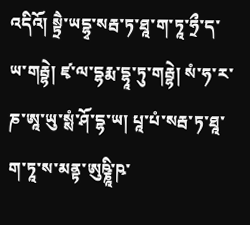འདིའོ། སྟྲཻ་ཡདྷྭ་སརྦ་ཏ་ཐཱ་ག་ཏཱ་ཧྲྀ་ད་ཡ་གརྦྷེ། ཛྭ་ལ་དྷརྨ་དྷཱ་ཏུ་གརྦྷེ། སཾ་ཧ་ར་ཎ་ཨཱ་ཡུ་སྶཾ་ཤོ་དྷ་ཡ། པཱ་པཾ་སརྦ་ཏ་ཐཱ་ག་ཏཱ་ས་མནྟ་ཨུཥྞཱི་ཥ་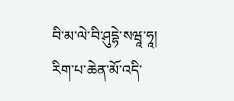བི་མ་ལེ་བི་ཤུདྷེ་སཝཱ་ཧཱ། རིག་པ་ཆེན་མོ་འདི་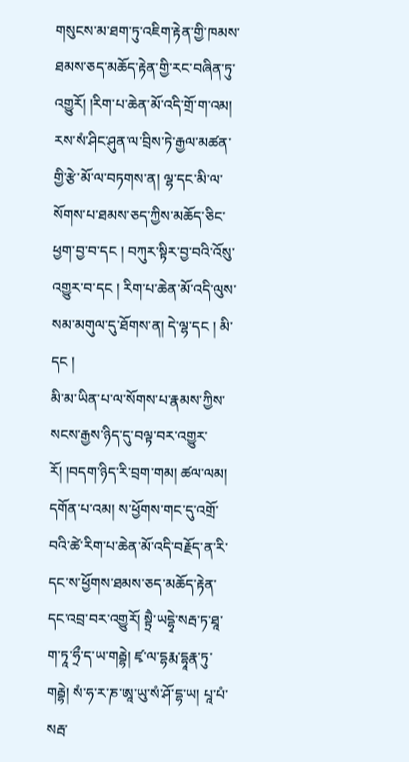གསུངས་མ་ཐག་ཏུ་འཇིག་རྟེན་གྱི་ཁམས་ཐམས་ཅད་མཆོད་རྟེན་གྱི་རང་བཞིན་ཏུ་འགྱུརོ། །རིག་པ་ཆེན་མོ་འདི་གྲོ་ག་འམ། རས་སཾ་ཤིང་ཤུན་ལ་བྲིས་ཏེ་རྒྱལ་མཚན་གྱི་རྩེ་མོ་ལ་བཏགས་ན། ལྷ་དང་མི་ལ་སོགས་པ་ཐམས་ཅད་ཀྱིས་མཆོད་ཅིང་ཕྱག་བྱ་བ་དང ། བཀུར་སྟིར་བྱ་བའི་འོསུ་འགྱུར་བ་དང ། རིག་པ་ཆེན་མོ་འདི་ལུས་སམ་མགུལ་དུ་ཐོགས་ན། དེ་ལྷ་དང ། མི་དང །
མི་མ་ཡིན་པ་ལ་སོགས་པ་རྣམས་ཀྱིས་སངས་རྒྱས་ཉིད་དུ་བལྟ་བར་འགྱུར་རོ། །བདག་ཉིད་རི་བྲག་གམ། ཚལ་ལམ། དགོན་པ་འམ། ས་ཕྱོགས་གང་དུ་འགྲོ་བའི་ཚེ་རིག་པ་ཆེན་མོ་འདི་བརྗོད་ན་རི་དང་ས་ཕྱོགས་ཐམས་ཅད་མཆོད་རྟེན་དང་འབྲ་བར་འགྱུརོ། སྟྲཻ་ཡདྷྭེ་སརྦ་ཏ་ཐཱ་ག་ཏཱ་ཧྲྀ་ད་ཡ་གརྦྷེ། ཛྭ་ལ་དྷརྨ་དྷཱརྣ་ཏུ་གརྦྷེ། སཾ་ཧ་ར་ཎ་ཨཱ་ཡུ་སཾ་ཤོ་དྷ་ཡ། པཱ་པཾ་སརྦ་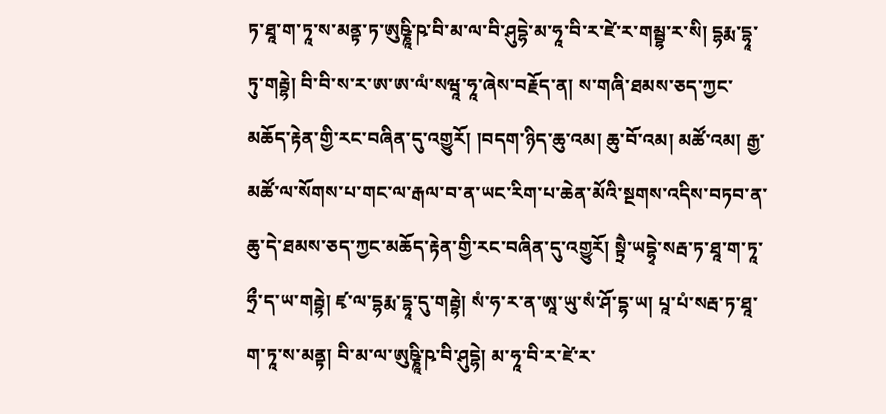ཏ་ཐཱ་ག་ཏཱ་ས་མནྟ་ཏ་ཨུཥྞཱི་ཥ་བི་མ་ལ་བི་ཤུདྷེ་མ་ཧཱ་བི་ར་ཛེ་ར་གམྦྷ་ར་སི། དྷརྨ་དྷཱ་ཏུ་གརྦྷེ། བི་བི་ས་ར་ཨ་ཨ་ལཾ་སཝཱ་ཧཱ་ཞེས་བརྗོད་ན། ས་གཞི་ཐམས་ཅད་ཀྱང་མཆོད་རྟེན་གྱི་རང་བཞིན་དུ་འགྱུརོ། །བདག་ཉིད་ཆུ་འམ། ཆུ་བོ་འམ། མཚོ་འམ། རྒྱ་མཚོ་ལ་སོགས་པ་གང་ལ་རྒལ་བ་ན་ཡང་རིག་པ་ཆེན་མོའི་སྔགས་འདིས་བཏབ་ན་ཆུ་དེ་ཐམས་ཅད་ཀྱང་མཆོད་རྟེན་གྱི་རང་བཞིན་དུ་འགྱུརོ། སྟྲཻ་ཡདྷྭེ་སརྦ་ཏ་ཐཱ་ག་ཏཱ་ཧྲྀ་ད་ཡ་གརྦྷེ། ཛྭ་ལ་དྷརྨ་དྷཱ་དུ་གརྦྷེ། སཾ་ཧ་ར་ན་ཨཱ་ཡུ་སཾ་ཤོ་དྷ་ཡ། པཱ་པཾ་སརྦ་ཏ་ཐཱ་ག་ཏཱ་ས་མནྟ། བི་མ་ལ་ཨུཥྞཱི་ཥ་བི་ཤུདྷེ། མ་ཧཱ་བི་ར་ཛེ་ར་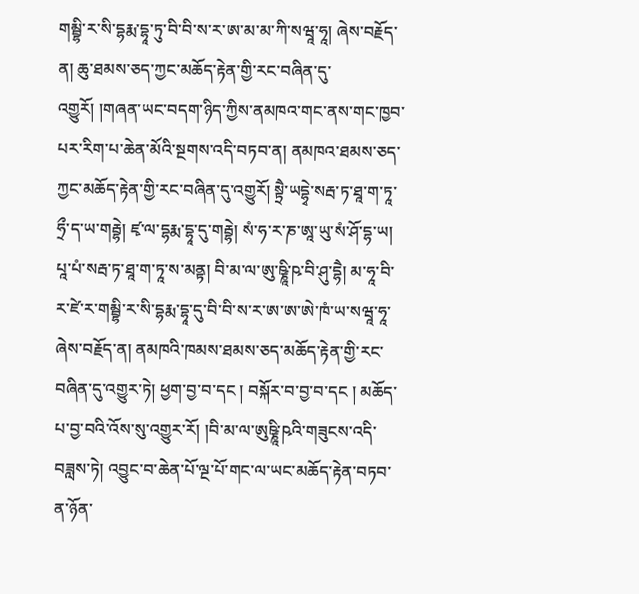གམྦྷི་ར་སི་དྷརྨ་དྷཱ་ཏུ་བི་བི་ས་ར་ཨ་མ་མ་ཀི་སཝཱ་ཧཱ། ཞེས་བརྗོད་ན། ཆུ་ཐམས་ཅད་ཀྱང་མཆོད་རྟེན་གྱི་རང་བཞིན་དུ་འགྱུརོ། །གཞན་ཡང་བདག་ཉིད་ཀྱིས་ནམཁའ་གང་ནས་གང་ཁྱབ་པར་རིག་པ་ཆེན་མོའི་སྔགས་འདི་བཏབ་ན། ནམཁའ་ཐམས་ཅད་ཀྱང་མཆོད་རྟེན་གྱི་རང་བཞིན་དུ་འགྱུརོ། སྟྲཻ་ཡདྷྭེ་སརྦ་ཏ་ཐཱ་ག་ཏཱ་ཧྲྀ་ད་ཡ་གརྦྷེ། ཛྭ་ལ་དྷརྨ་དྷཱ་དུ་གརྦྷེ། སཾ་ཧ་ར་ཎ་ཨཱ་ཡུ་སཾ་ཤོ་དྷ་ཡ། པཱ་པཾ་སརྦ་ཏ་ཐཱ་ག་ཏཱ་ས་མནྟ། བི་མ་ལ་ཨུ་ཥྞཱི་ཥ་བི་ཤུ་དྷཻ། མ་ཧཱ་བི་ར་ཛེ་ར་གམྦྷི་ར་སི་དྷརྨ་དྷཱ་དུ་བི་བི་ས་ར་ཨ་ཨ་ཨེ་ཁཾ་ཡ་སཝཱ་ཧཱ་ཞེས་བརྗོད་ན། ནམཁའི་ཁམས་ཐམས་ཅད་མཆོད་རྟེན་གྱི་རང་བཞིན་དུ་འགྱུར་ཏེ། ཕྱག་བྱ་བ་དང ། བསྐོར་བ་བྱ་བ་དང ། མཆོད་པ་བྱ་བའི་འོས་སུ་འགྱུར་རོ། །བི་མ་ལ་ཨུཥྞཱི་ཥའི་གཟུངས་འདི་བཟླས་ཏེ། འབྱུང་བ་ཆེན་པོ་ལྔ་པོ་གང་ལ་ཡང་མཆོད་རྟེན་བཏབ་ན་ཉོན་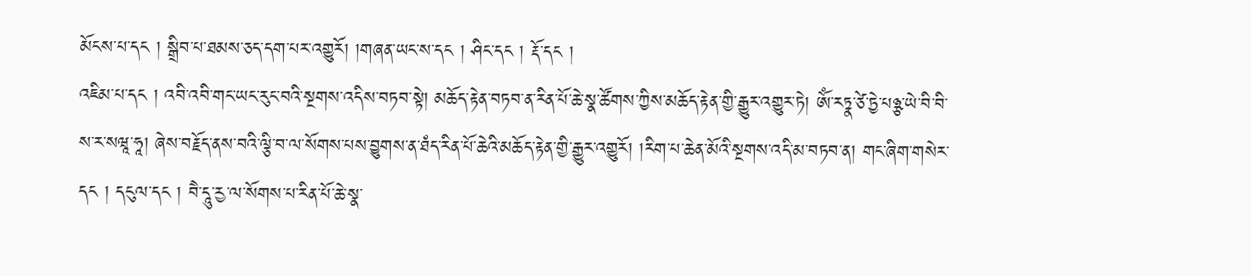མོངས་པ་དང ། སྒྲིབ་པ་ཐམས་ཅད་དག་པར་འགྱུརོ། །གཞན་ཡང་ས་དང ། ཤིང་དང ། རྡོ་དང །
འཇིམ་པ་དང ། འབི་འབི་གང་ཡང་རུང་བའི་སྔགས་འདིས་བཏབ་སྟེ། མཆོད་རྟེན་བཏབ་ན་རིན་པོ་ཆེ་སྣ་ཚོགས་ཀྱིས་མཆོད་རྟེན་གྱི་རྒྱུར་འགྱུར་ཏེ། ཨོཾ་རཏྣ་ཙེ་ཏྱེ་པཉྩ་ཡེ་བི་བི་ས་ར་སཝཱ་ཧཱ། ཞེས་བརྗོད་ནས་བའི་ལྕི་བ་ལ་སོགས་པས་བྱུགས་ན་ཐཾད་རིན་པོ་ཆེའི་མཆོད་རྟེན་གྱི་རྒྱུར་འགྱུརོ། །རིག་པ་ཆེན་མོའི་སྔགས་འདི་མ་བཏབ་ན། གང་ཞིག་གསེར་དང ། དངུལ་དང ། བཻ་དཱུ་རྱ་ལ་སོགས་པ་རིན་པོ་ཆེ་སྣ་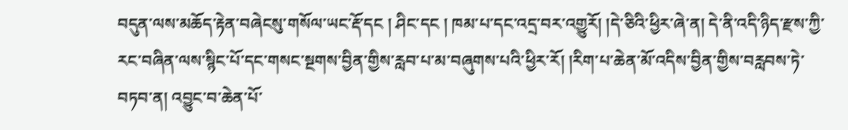བདུན་ལས་མཆོད་རྟེན་བཞེངསུ་གསོལ་ཡང་རྡོ་དང ། ཤིང་དང ། ཁམ་པ་དང་འདྲ་བར་འགྱུརོ། །དེ་ཅིའི་ཕྱིར་ཞེ་ན། དེ་ནི་འདི་ཉིད་རྫས་ཀྱི་རང་བཞིན་ལས་སྙིང་པོ་དང་གསང་སྔགས་བྱིན་གྱིས་རླབ་པ་མ་བཞུགས་པའི་ཕྱིར་རོ། །རིག་པ་ཆེན་མོ་འདིས་བྱིན་གྱིས་བརླབས་ཏེ་བཏབ་ན། འབྱུང་བ་ཆེན་པོ་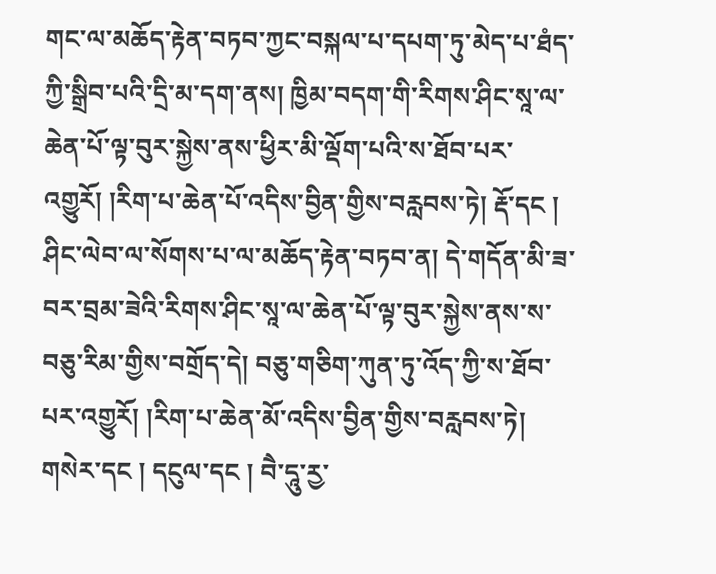གང་ལ་མཆོད་རྟེན་བཏབ་ཀྱང་བསྐལ་པ་དཔག་ཏུ་མེད་པ་ཐཾད་ཀྱི་སྒྲིབ་པའི་དྲི་མ་དག་ནས། ཁྱིམ་བདག་གི་རིགས་ཤིང་སཱ་ལ་ཆེན་པོ་ལྟ་བུར་སྐྱེས་ནས་ཕྱིར་མི་ལྡོག་པའི་ས་ཐོབ་པར་འགྱུརོ། །རིག་པ་ཆེན་པོ་འདིས་བྱིན་གྱིས་བརླབས་ཏེ། རྡོ་དང ། ཤིང་ལེབ་ལ་སོགས་པ་ལ་མཆོད་རྟེན་བཏབ་ན། དེ་གདོན་མི་ཟ་བར་བྲམ་ཟེའི་རིགས་ཤིང་སཱ་ལ་ཆེན་པོ་ལྟ་བུར་སྐྱེས་ནས་ས་བཅུ་རིམ་གྱིས་བགྲོད་དེ། བཅུ་གཅིག་ཀུན་ཏུ་འོད་ཀྱི་ས་ཐོབ་པར་འགྱུརོ། །རིག་པ་ཆེན་མོ་འདིས་བྱིན་གྱིས་བརླབས་ཏེ། གསེར་དང ། དངུལ་དང ། བཻ་དཱུ་རྱ་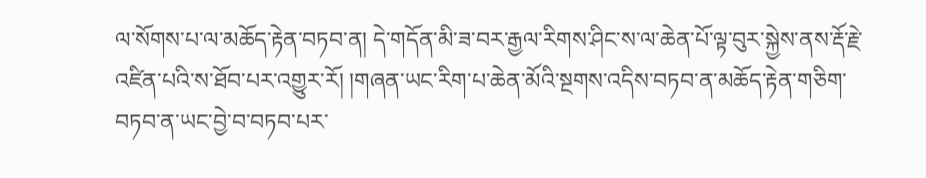ལ་སོགས་པ་ལ་མཆོད་རྟེན་བཏབ་ན། དེ་གདོན་མི་ཟ་བར་རྒྱལ་རིགས་ཤིང་ས་ལ་ཆེན་པོ་ལྟ་བུར་སྐྱེས་ནས་རྡོ་རྗེ་འཛིན་པའི་ས་ཐོབ་པར་འགྱུར་རོ། །གཞན་ཡང་རིག་པ་ཆེན་མོའི་སྔགས་འདིས་བཏབ་ན་མཆོད་རྟེན་གཅིག་བཏབ་ན་ཡང་བྱེ་བ་བཏབ་པར་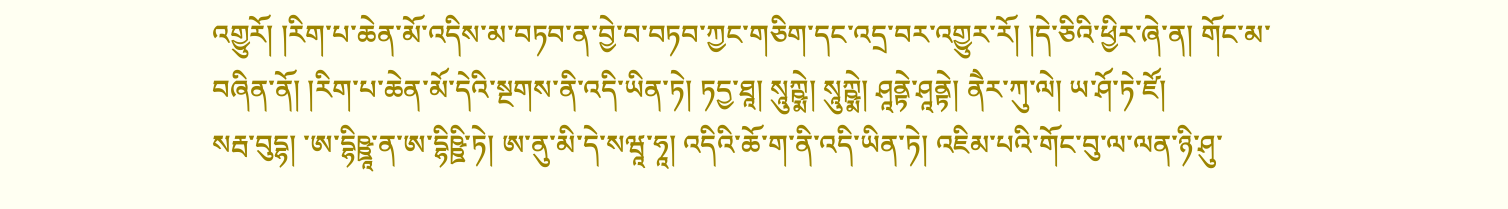འགྱུརོ། །རིག་པ་ཆེན་མོ་འདིས་མ་བཏབ་ན་བྱེ་བ་བཏབ་ཀྱང་གཅིག་དང་འདྲ་བར་འགྱུར་རོ། །དེ་ཅིའི་ཕྱིར་ཞེ་ན། གོང་མ་བཞིན་ནོ། །རིག་པ་ཆེན་མོ་དེའི་སྔགས་ནི་འདི་ཡིན་ཏེ། ཏདྱ་ཐཱ། སཱུཀྵྨེ། སཱུཀྵྨེ། ཤཱནྟེ་ཤཱནྟེ། ནཻར་ཀུ་ལེ། ཡ་ཤོ་ཏེ་ཛོ།
སརྦ་བུདྷ། ་ཨ་དྷིཥྛཱ་ན་ཨ་དྷིཥྛི་ཏེ། ཨ་ནུ་མི་དེ་སཝཱ་ཧཱ། འདིའི་ཆོ་ག་ནི་འདི་ཡིན་ཏེ། འཇིམ་པའི་གོང་བུ་ལ་ལན་ཉི་ཤུ་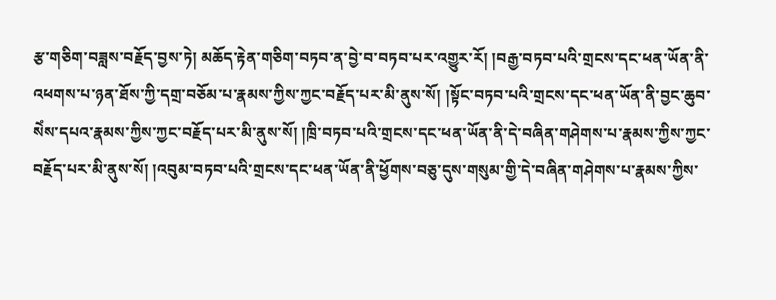རྩ་གཅིག་བཟླས་བརྗོད་བྱས་ཏེ། མཆོད་རྟེན་གཅིག་བཏབ་ན་བྱེ་བ་བཏབ་པར་འགྱུར་རོ། །བརྒྱ་བཏབ་པའི་གྲངས་དང་ཕན་ཡོན་ནི་འཕགས་པ་ཉན་ཐོས་ཀྱི་དགྲ་བཅོམ་པ་རྣམས་ཀྱིས་ཀྱང་བརྗོད་པར་མི་ནུས་སོ། །སྟོང་བཏབ་པའི་གྲངས་དང་ཕན་ཡོན་ནི་བྱང་ཆུབ་སེཾས་དཔའ་རྣམས་ཀྱིས་ཀྱང་བརྗོད་པར་མི་ནུས་སོ། །ཁྲི་བཏབ་པའི་གྲངས་དང་ཕན་ཡོན་ནི་དེ་བཞིན་གཤེགས་པ་རྣམས་ཀྱིས་ཀྱང་བརྗོད་པར་མི་ནུས་སོ། །འབུམ་བཏབ་པའི་གྲངས་དང་ཕན་ཡོན་ནི་ཕྱོགས་བཅུ་དུས་གསུམ་གྱི་དེ་བཞིན་གཤེགས་པ་རྣམས་ཀྱིས་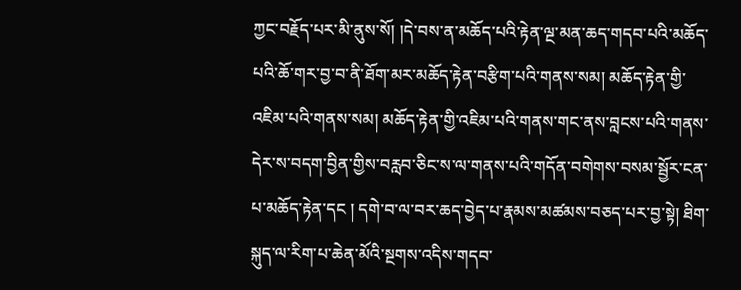ཀྱང་བརྗོད་པར་མི་ནུས་སོ། །དེ་བས་ན་མཆོད་པའི་རྟེན་ལྔ་མན་ཆད་གདབ་པའི་མཆོད་པའི་ཆོ་གར་བྱ་བ་ནི་ཐོག་མར་མཆོད་རྟེན་བརྩིག་པའི་གནས་སམ། མཆོད་རྟེན་གྱི་འཇིམ་པའི་གནས་སམ། མཆོད་རྟེན་གྱི་འཇིམ་པའི་གནས་གང་ནས་བླངས་པའི་གནས་དེར་ས་བདག་བྱིན་གྱིས་བརླབ་ཅིང་ས་ལ་གནས་པའི་གདོན་བགེགས་བསམ་སྦྱོར་ངན་པ་མཆོད་རྟེན་དང ། དགེ་བ་ལ་བར་ཆད་བྱེད་པ་རྣམས་མཚམས་བཅད་པར་བྱ་སྟེ། ཐིག་སྐུད་ལ་རིག་པ་ཆེན་མོའི་སྔགས་འདིས་གདབ་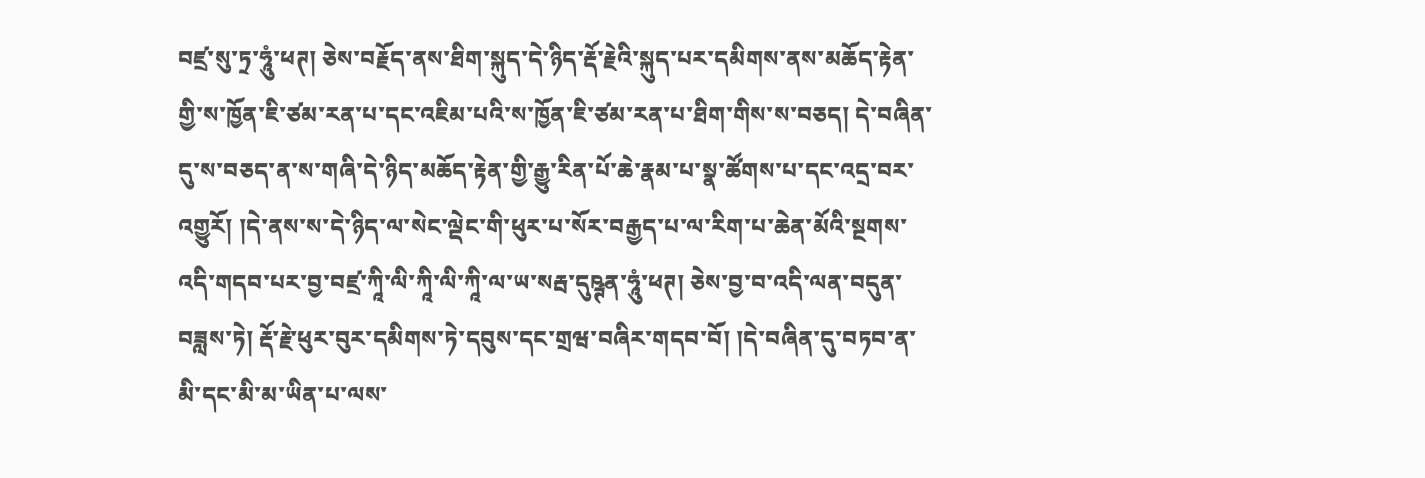བཛྲ་སུ་ཏྲ་ཧཱུཾ་ཕཊ། ཅེས་བརྗོད་ནས་ཐིག་སྐུད་དེ་ཉིད་རྡོ་རྗེའི་སྐུད་པར་དམིགས་ནས་མཆོད་རྟེན་གྱི་ས་ཁྱོན་ཇི་ཙམ་རན་པ་དང་འཇིམ་པའི་ས་ཁྱོན་ཇི་ཙམ་རན་པ་ཐིག་གིས་ས་བཅད། དེ་བཞིན་དུ་ས་བཅད་ན་ས་གཞི་དེ་ཉིད་མཆོད་རྟེན་གྱི་རྒྱུ་རིན་པོ་ཆེ་རྣམ་པ་སྣ་ཚོགས་པ་དང་འདྲ་བར་འགྱུརོ། །དེ་ནས་ས་དེ་ཉིད་ལ་སེང་ལྡེང་གི་ཕུར་པ་སོར་བརྒྱད་པ་ལ་རིག་པ་ཆེན་མོའི་སྔགས་འདི་གདབ་པར་བྱ་བཛྲ་ཀཱི་ལི་ཀཱི་ལི་ཀཱི་ལ་ཡ་སརྦ་དུཥྚན་ཧཱུཾ་ཕཊ། ཅེས་བྱ་བ་འདི་ལན་བདུན་བཟླས་ཏེ། རྡོ་རྗེ་ཕུར་བུར་དམིགས་ཏེ་དབུས་དང་གྲཝ་བཞིར་གདབ་བོ། །དེ་བཞིན་དུ་བཏབ་ན་མི་དང་མི་མ་ཡིན་པ་ལས་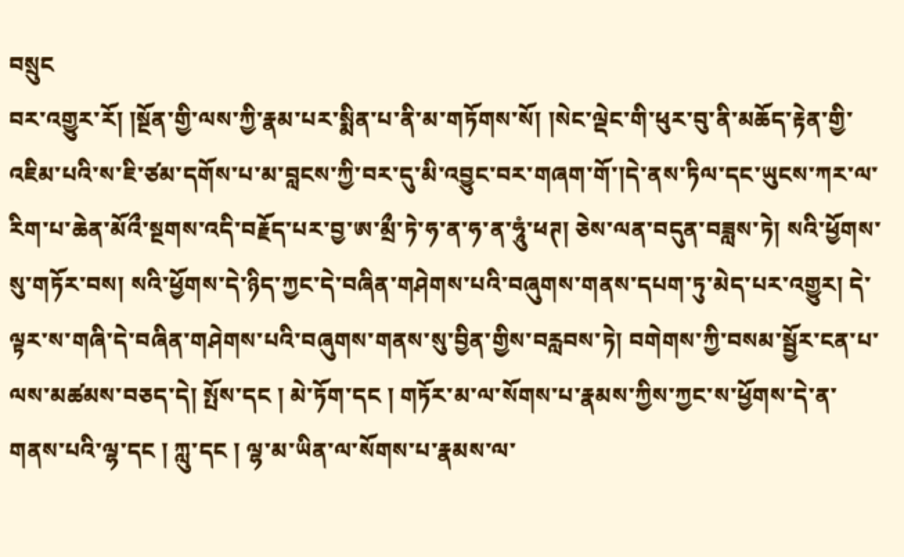བསྲུང
བར་འགྱུར་རོ། །སྔོན་གྱི་ལས་ཀྱི་རྣམ་པར་སྨིན་པ་ནི་མ་གཏོགས་སོ། །སེང་ལྡེང་གི་ཕུར་བུ་ནི་མཆོད་རྟེན་གྱི་འཇིམ་པའི་ས་ཇི་ཙམ་དགོས་པ་མ་བླངས་ཀྱི་བར་དུ་མི་འབྱུང་བར་གཞག་གོ་།དེ་ནས་ཏིལ་དང་ཡུངས་ཀར་ལ་རིག་པ་ཆེན་མོའྀ་སྔགས་འདི་བརྗོད་པར་བྱ་ཨ་མྲྀ་ཏེ་ཧ་ན་ཧ་ན་ཧཱུཾ་ཕཊ། ཅེས་ལན་བདུན་བཟླས་ཏེ། སའི་ཕྱོགས་སུ་གཏོར་བས། སའི་ཕྱོགས་དེ་ཉིད་ཀྱང་དེ་བཞིན་གཤེགས་པའི་བཞུགས་གནས་དཔག་ཏུ་མེད་པར་འགྱུར། དེ་ལྟར་ས་གཞི་དེ་བཞིན་གཤེགས་པའི་བཞུགས་གནས་སུ་བྱིན་གྱིས་བརླབས་ཏེ། བགེགས་ཀྱི་བསམ་སྦྱོར་ངན་པ་ལས་མཚམས་བཅད་དེ། སྤོས་དང ། མེ་ཏོག་དང ། གཏོར་མ་ལ་སོགས་པ་རྣམས་ཀྱིས་ཀྱང་ས་ཕྱོགས་དེ་ན་གནས་པའི་ལྷ་དང ། ཀླུ་དང ། ལྷ་མ་ཡིན་ལ་སོགས་པ་རྣམས་ལ་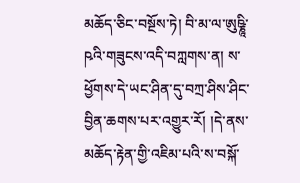མཆོད་ཅིང་བསྔོས་ཏེ། བི་མ་ལ་ཨུཥྞཱི་ཥའི་གཟུངས་འདི་བཀླགས་ན། ས་ཕྱོགས་དེ་ཡང་ཤིན་དུ་བཀྲ་ཤིས་ཤིང་བྱིན་ཆགས་པར་འགྱུར་རོ། །དེ་ནས་མཆོད་རྟེན་གྱི་འཇིམ་པའི་ས་བསྐོ་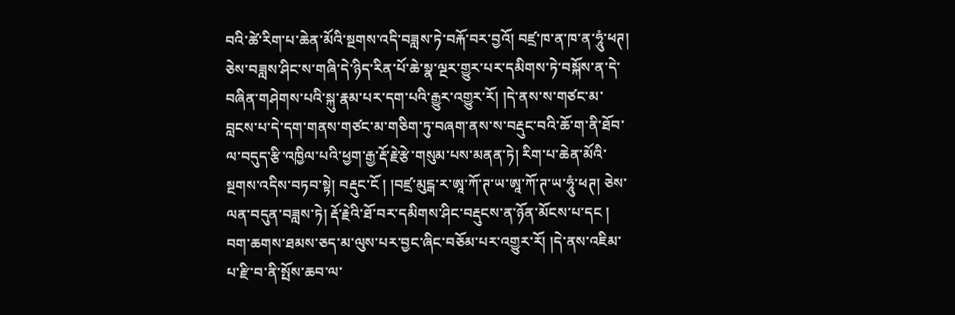བའི་ཚེ་རིག་པ་ཆེན་མོའི་སྔགས་འདི་བཟླས་ཏེ་བརྐོ་བར་བྱའོ། བཛྲ་ཁ་ན་ཁ་ན་ཧཱུཾ་ཕཊ། ཅེས་བཟླས་ཤིང་ས་གཞི་དེ་ཉིད་རིན་པོ་ཆེ་སྣ་ལྔར་གྱུར་པར་དམིགས་ཏེ་བསྐོས་ན་དེ་བཞིན་གཤེགས་པའི་སྐུ་རྣམ་པར་དག་པའི་རྒྱུར་འགྱུར་རོ། །དེ་ནས་ས་གཙང་མ་བླངས་པ་དེ་དག་གནས་གཙང་མ་གཅིག་ཏུ་བཞག་ནས་ས་བརྡུང་བའི་ཆོ་ག་ནི་ཐོབ་ལ་བདུད་རྩི་འཁྱིལ་པའི་ཕྱག་རྒྱ་རྡོ་རྗེ་རྩེ་གསུམ་པས་མནན་ཏེ། རིག་པ་ཆེན་མོའི་སྔགས་འདིས་བཏབ་སྟེ། བརྡུང་ངོ ། །བཛྲ་མུངྒ་ར་ཨཱ་ཀོ་ཊ་ཡ་ཨཱ་ཀོ་ཊ་ཡ་ཧཱུཾ་ཕཊ། ཅེས་ལན་བདུན་བཟླས་ཏེ། རྡོ་རྗེའི་ཐོ་བར་དམིགས་ཤིང་བརྡུངས་ན་ཉོན་མོངས་པ་དང ། བག་ཆགས་ཐམས་ཅད་མ་ལུས་པར་བྱང་ཞིང་བཅོམ་པར་འགྱུར་རོ། །དེ་ནས་འཇིམ་པ་རྫི་བ་ནི་སྤོས་ཆབ་ལ་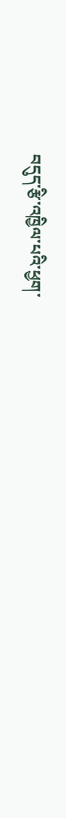བདུད་རྩི་འཁྱིལ་པའི་ཕྱག་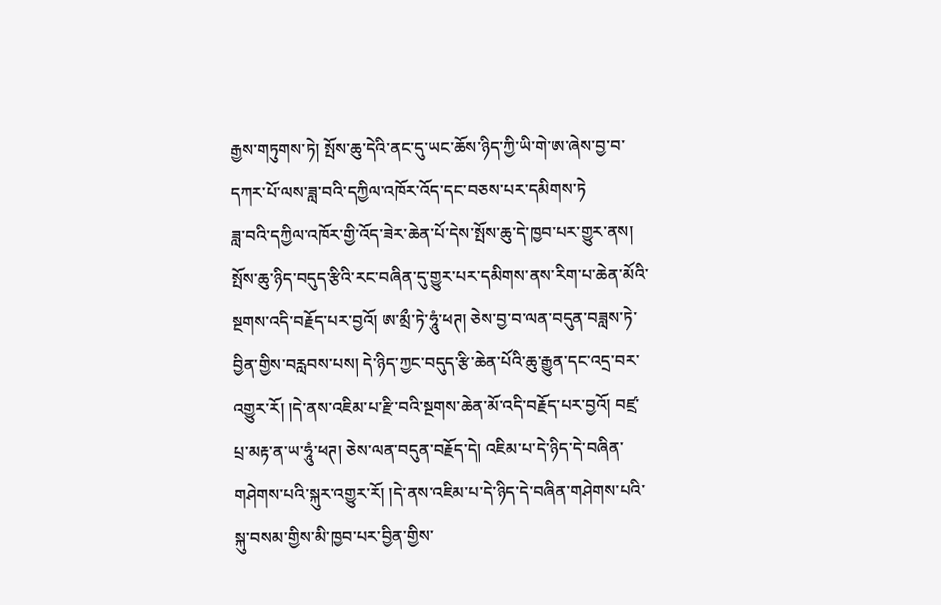རྒྱས་གཏུགས་ཏེ། སྤོས་ཆུ་དེའི་ནང་དུ་ཡང་ཆོས་ཉིད་ཀྱི་ཡི་གེ་ཨ་ཞེས་བྱ་བ་དཀར་པོ་ལས་ཟླ་བའི་དཀྱིལ་འཁོར་འོད་དང་བཅས་པར་དམིགས་ཏེ
ཟླ་བའི་དཀྱིལ་འཁོར་གྱི་འོད་ཟེར་ཆེན་པོ་དེས་སྤོས་ཆུ་དེ་ཁྱབ་པར་གྱུར་ནས། སྤོས་ཆུ་ཉིད་བདུད་རྩིའི་རང་བཞིན་དུ་གྱུར་པར་དམིགས་ནས་རིག་པ་ཆེན་མོའི་སྔགས་འདི་བརྗོད་པར་བྱའོ། ཨ་མྲྀ་ཏེ་ཧཱུཾ་ཕཊ། ཅེས་བྱ་བ་ལན་བདུན་བཟླས་ཏེ་བྱིན་གྱིས་བརླབས་པས། དེ་ཉིད་ཀྱང་བདུད་རྩི་ཆེན་པོའི་ཆུ་རྒྱུན་དང་འདྲ་བར་འགྱུར་རོ། །དེ་ནས་འཇིམ་པ་རྫི་བའི་སྔགས་ཆེན་མོ་འདི་བརྗོད་པར་བྱའོ། བཛྲ་པྲ་མརྟ་ན་ཡ་ཧཱུཾ་ཕཊ། ཅེས་ལན་བདུན་བརྗོད་དེ། འཇིམ་པ་དེ་ཉིད་དེ་བཞིན་གཤེགས་པའི་སྐུར་འགྱུར་རོ། །དེ་ནས་འཇིམ་པ་དེ་ཉིད་དེ་བཞིན་གཤེགས་པའི་སྐུ་བསམ་གྱིས་མི་ཁྱབ་པར་བྱིན་གྱིས་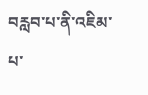བརླབ་པ་ནི་འཇིམ་པ་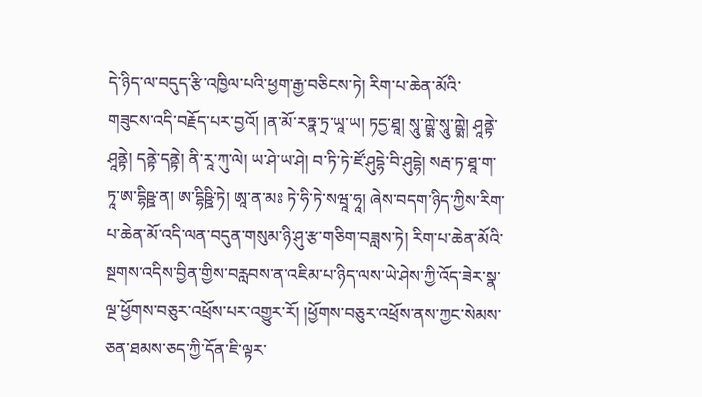དེ་ཉིད་ལ་བདུད་རྩི་འཁྱིལ་པའི་ཕྱག་རྒྱ་བཅིངས་ཏེ། རིག་པ་ཆེན་མོའི་གཟུངས་འདི་བརྗོད་པར་བྱའོ། །ན་མོ་རཏྣ་ཏྲ་ཡཱ་ཡ། ཏདྱ་ཐཱ། སཱུ་ཀྵྨེ་སཱུ་ཀྵྨེ། ཤཱནྟེ་ཤཱནྟེ། དནྟེ་དནྟེ། ནི་རཱ་ཀུ་ལེ། ཡ་ཤེ་ཡ་ཤེ། བ་ཏི་ཏེ་ཛོ་ཤུདྷེ་བི་ཤུདྷེ། སརྦ་ཏ་ཐཱ་ག་ཏཱ་ཨ་དྷིཥྛ་ན། ཨ་དྷིཥྛི་ཏེ། ཨཱ་ན་མཿ ཏེ་ཧི་ཏེ་སཝཱ་ཧཱ། ཞེས་བདག་ཉིད་ཀྱིས་རིག་པ་ཆེན་མོ་འདི་ལན་བདུན་གསུམ་ཉི་ཤུ་རྩ་གཅིག་བཟླས་ཏེ། རིག་པ་ཆེན་མོའི་སྔགས་འདིས་བྱིན་གྱིས་བརླབས་ན་འཇིམ་པ་ཉིད་ལས་ཡེ་ཤེས་ཀྱི་འོད་ཟེར་སྣ་ལྔ་ཕྱོགས་བཅུར་འཕྲོས་པར་འགྱུར་རོ། །ཕྱོགས་བཅུར་འཕྲོས་ནས་ཀྱང་སེམས་ཅན་ཐམས་ཅད་ཀྱི་དོན་ཇི་ལྟར་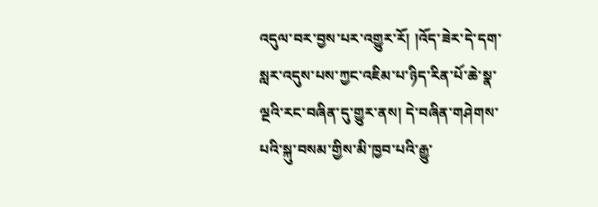འདུལ་བར་བྱས་པར་འགྱུར་རོ། །འོད་ཟེར་དེ་དག་སླར་འདུས་པས་ཀྱང་འཇིམ་པ་ཉིད་རིན་པོ་ཆེ་སྣ་ལྔའི་རང་བཞིན་དུ་གྱུར་ནས། དེ་བཞིན་གཤེགས་པའི་སྐུ་བསམ་གྱིས་མི་ཁྱབ་པའི་རྒྱུ་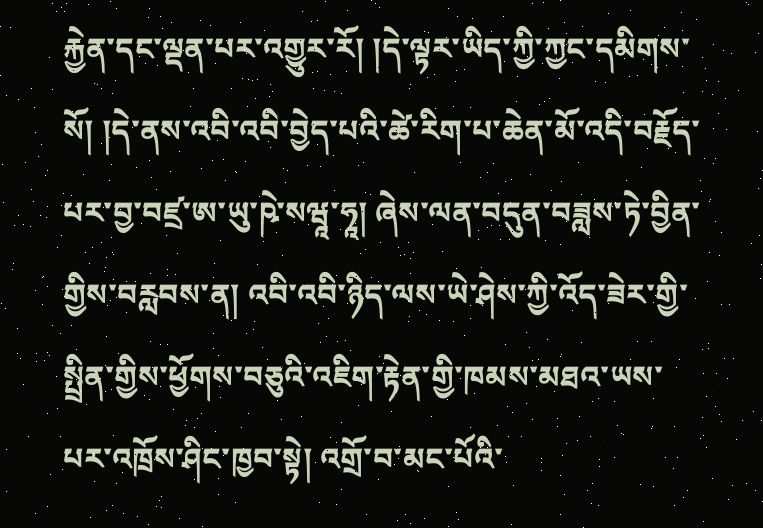རྐྱེན་དང་ལྡན་པར་འགྱུར་རོ། །དེ་ལྟར་ཡིད་ཀྱི་ཀྱང་དམིགས་སོ། །དེ་ནས་འབི་འབི་བྱེད་པའི་ཚེ་རིག་པ་ཆེན་མོ་འདི་བརྗོད་པར་བྱ་བཛྲ་ཨ་ཡུ་ཥེ་སཝཱ་ཧཱ། ཞེས་ལན་བདུན་བཟླས་ཏེ་བྱིན་གྱིས་བརླབས་ན། འབི་འབི་ཉིད་ལས་ཡེ་ཤེས་ཀྱི་འོད་ཟེར་གྱི་སྤྲིན་གྱིས་ཕྱོགས་བཅུའི་འཇིག་རྟེན་གྱི་ཁམས་མཐའ་ཡས་པར་འཁྲོས་ཤིང་ཁྱབ་སྟེ། འགྲོ་བ་མང་པོའི་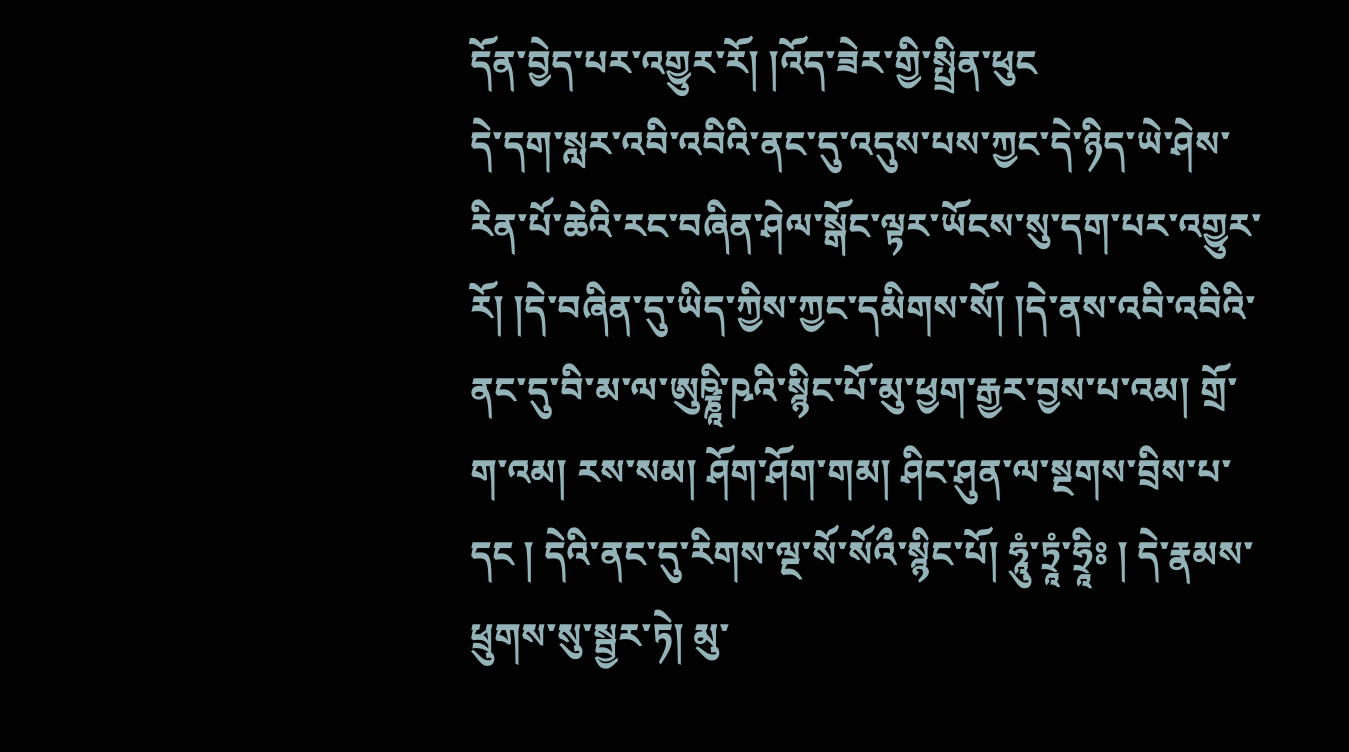དོན་བྱེད་པར་འགྱུར་རོ། །འོད་ཟེར་གྱི་སྤྲིན་ཕུང
དེ་དག་སླར་འབི་འབིའི་ནང་དུ་འདུས་པས་ཀྱང་དེ་ཉིད་ཡེ་ཤེས་རིན་པོ་ཆེའི་རང་བཞིན་ཤེལ་སྒོང་ལྟར་ཡོངས་སུ་དག་པར་འགྱུར་རོ། །དེ་བཞིན་དུ་ཡིད་ཀྱིས་ཀྱང་དམིགས་སོ། །དེ་ནས་འབི་འབིའི་ནང་དུ་བི་མ་ལ་ཨུཥྞཱི་ཥའི་སྙིང་པོ་མུ་ཕྱག་རྒྱར་བྱས་པ་འམ། གྲོ་ག་འམ། རས་སམ། ཤོག་ཤོག་གམ། ཤིང་ཤུན་ལ་སྔགས་བྲིས་པ་དང ། དེའི་ནང་དུ་རིགས་ལྔ་སོ་སོའྀ་སྙིང་པོ། ཧཱུཾ་ཏྲཱཾ་ཧྲཱིཿ ། དེ་རྣམས་ཕྲུགས་སུ་སྦྱར་ཏེ། མུ་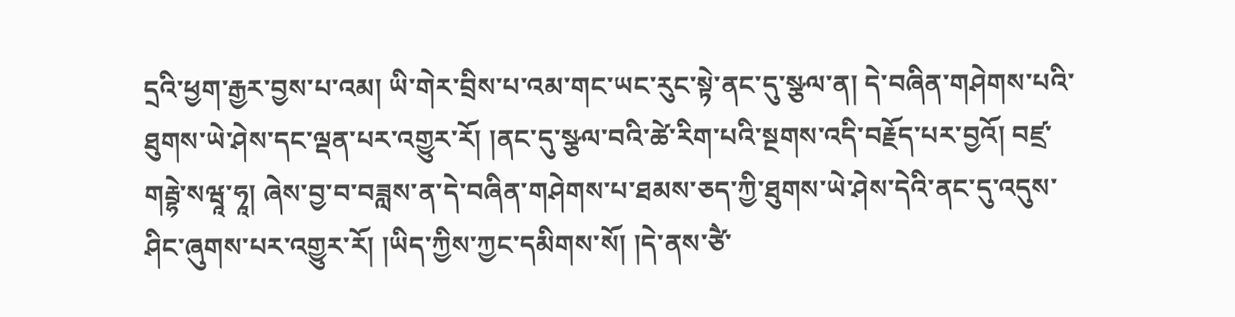དྲའི་ཕྱག་རྒྱར་བྱས་པ་འམ། ཡི་གེར་བྲིས་པ་འམ་གང་ཡང་རུང་སྟེ་ནང་དུ་སྩལ་ན། དེ་བཞིན་གཤེགས་པའི་ཐུགས་ཡེ་ཤེས་དང་ལྡན་པར་འགྱུར་རོ། །ནང་དུ་སྩལ་བའི་ཚེ་རིག་པའི་སྔགས་འདི་བརྗོད་པར་བྱའོ། བཛྲ་གརྦྷེ་སཝཱ་ཧཱ། ཞེས་བྱ་བ་བཟླས་ན་དེ་བཞིན་གཤེགས་པ་ཐམས་ཅད་ཀྱི་ཐུགས་ཡེ་ཤེས་དེའི་ནང་དུ་འདུས་ཤིང་ཞུགས་པར་འགྱུར་རོ། །ཡིད་ཀྱིས་ཀྱང་དམིགས་སོ། །དེ་ནས་ཙཻ་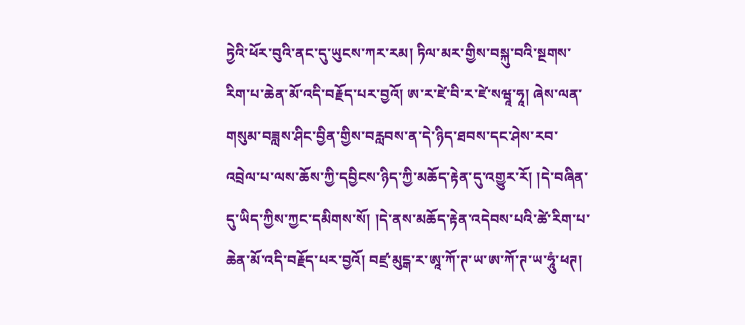ཏྱེའི་ཕོར་བུའི་ནང་དུ་ཡུངས་ཀར་རམ། ཏིལ་མར་གྱིས་བསྐུ་བའི་སྔགས་རིག་པ་ཆེན་མོ་འདི་བརྗོད་པར་བྱའོ། ཨ་ར་ཛེ་བི་ར་ཛེ་སཝཱ་ཧཱ། ཞེས་ལན་གསུམ་བཟླས་ཤིང་བྱིན་གྱིས་བརླབས་ན་དེ་ཉིད་ཐབས་དང་ཤེས་རབ་འབྲེལ་པ་ལས་ཆོས་ཀྱི་དབྱིངས་ཉིད་ཀྱི་མཆོད་རྟེན་དུ་འགྱུར་རོ། །དེ་བཞིན་དུ་ཡིད་ཀྱིས་ཀྱང་དམིགས་སོ། །དེ་ནས་མཆོད་རྟེན་འདེབས་པའི་ཚེ་རིག་པ་ཆེན་མོ་འདི་བརྗོད་པར་བྱའོ། བཛྲ་མུངྒ་ར་ཨཱ་ཀོ་ཊ་ཡ་ཨ་ཀོ་ཊ་ཡ་ཧཱུཾ་ཕཊ།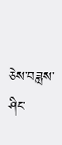ཅེས་བཟླས་ཤིང་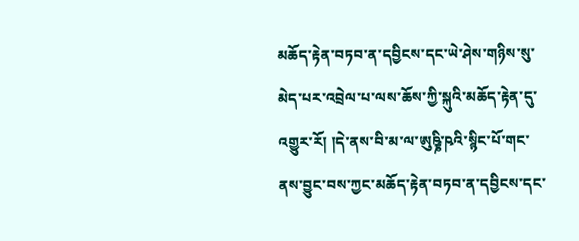མཆོད་རྟེན་བཏབ་ན་དབྱིངས་དང་ཡེ་ཤེས་གཉིས་སུ་མེད་པར་འབྲེལ་པ་ལས་ཆོས་ཀྱི་སྐུའི་མཆོད་རྟེན་དུ་འགྱུར་རོ། །དེ་ནས་བི་མ་ལ་ཨུཥྞི་ཥའི་སྙིང་པོ་གང་ནས་བྱུང་བས་ཀྱང་མཆོད་རྟེན་བཏབ་ན་དབྱིངས་དང་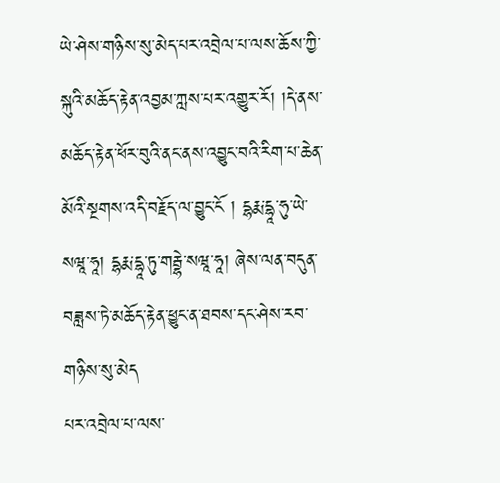ཡེ་ཤེས་གཉིས་སུ་མེད་པར་འབྲེལ་པ་ལས་ཆོས་ཀྱི་སྐུའི་མཆོད་རྟེན་འབྱམ་ཀླས་པར་འགྱུར་རོ། །དེ་ནས་མཆོད་རྟེན་ཕོར་བུའི་ནང་ནས་འབྱུང་བའི་རིག་པ་ཆེན་མོའི་སྔགས་འདི་བརྗོད་ལ་བྱུང་ངོ ། དྷརྨ་དྷཱ་ཧུ་ཡེ་སཝཱ་ཧཱ། དྷརྨ་དྷཱ་ཏུ་གརྦྷེ་སཝཱ་ཧཱ། ཞེས་ལན་བདུན་བཟླས་ཏེ་མཆོད་རྟེན་ཕྱུང་ན་ཐབས་དང་ཤེས་རབ་གཉིས་སུ་མེད
པར་འབྲེལ་པ་ལས་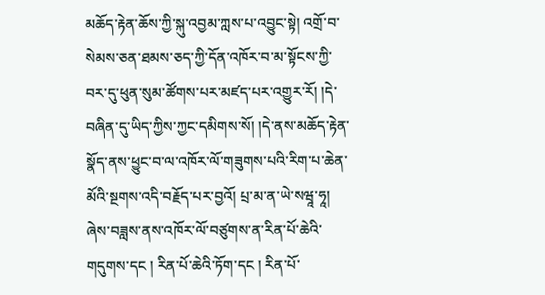མཆོད་རྟེན་ཆོས་ཀྱི་སྐུ་འབྱམ་ཀླས་པ་འབྱུང་སྟེ། འགྲོ་བ་སེམས་ཅན་ཐམས་ཅད་ཀྱི་དོན་འཁོར་བ་མ་སྟོངས་ཀྱི་བར་དུ་ཕུན་སུམ་ཚོགས་པར་མཛད་པར་འགྱུར་རོ། །དེ་བཞིན་དུ་ཡིད་ཀྱིས་ཀྱང་དམིགས་སོ། །དེ་ནས་མཆོད་རྟེན་སྣོད་ནས་ཕྱུང་བ་ལ་འཁོར་ལོ་གཟུགས་པའི་རིག་པ་ཆེན་མོའི་སྔགས་འདི་བརྗོད་པར་བྱའོ། པྲ་མ་ན་ཡེ་སཝཱ་ཧཱ། ཞེས་བཟླས་ནས་འཁོར་ལོ་བཙུགས་ན་རིན་པོ་ཆེའི་གདུགས་དང ། རིན་པོ་ཆེའི་ཏོག་དང ། རིན་པོ་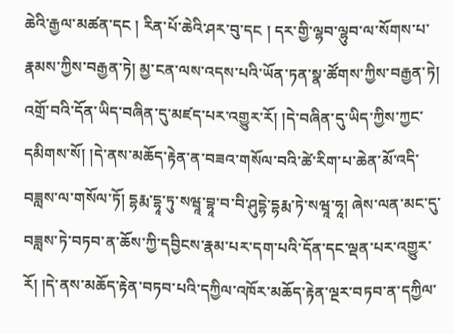ཆེའི་རྒྱལ་མཚན་དང ། རིན་པོ་ཆེའི་ཤར་བུ་དང ། དར་གྱི་ལྷབ་ལྷུབ་ལ་སོགས་པ་རྣམས་ཀྱིས་བརྒྱན་ཏེ། མྱ་ངན་ལས་འདས་པའི་ཡོན་ཏན་སྣ་ཚོགས་ཀྱིས་བརྒྱན་ཏེ། འགྲོ་བའི་དོན་ཡིད་བཞིན་དུ་མཛད་པར་འགྱུར་རོ། །དེ་བཞིན་དུ་ཡིད་ཀྱིས་ཀྱང་དམིགས་སོ། །དེ་ནས་མཆོད་རྟེན་ན་བཟའ་གསོལ་བའི་ཚེ་རིག་པ་ཆེན་མོ་འདི་བཟླས་ལ་གསོལ་ཏོ། དྷརྨ་དྷཱ་ཏུ་སཝཱ་བྷཱ་བ་བི་ཤུདྷེ་དྷརྨ་ཏེ་སཝཱ་ཧཱ། ཞེས་ལན་མང་དུ་བཟླས་ཏེ་བཏབ་ན་ཆོས་ཀྱི་དབྱིངས་རྣམ་པར་དག་པའི་དོན་དང་ལྡན་པར་འགྱུར་རོ། །དེ་ནས་མཆོད་རྟེན་བཏབ་པའི་དཀྱིལ་འཁོར་མཆོད་རྟེན་ལྔར་བཏབ་ན་དཀྱིལ་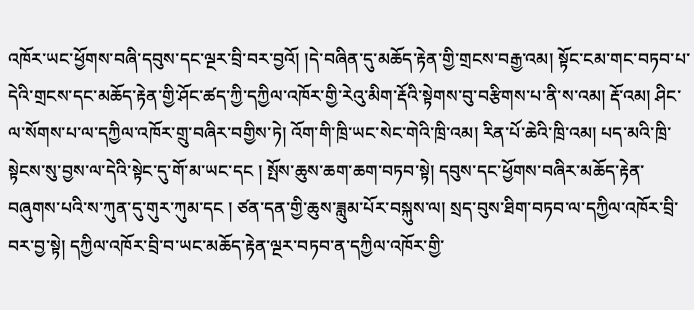འཁོར་ཡང་ཕྱོགས་བཞི་དབུས་དང་ལྔར་བྲི་བར་བྱའོ། །དེ་བཞིན་དུ་མཆོད་རྟེན་གྱི་གྲངས་བརྒྱ་འམ། སྟོང་ངམ་གང་བཏབ་པ་དེའི་གྲངས་དང་མཆོད་རྟེན་གྱི་ཤོང་ཚད་ཀྱི་དཀྱིལ་འཁོར་གྱི་རེའུ་མིག་རྡོའི་སྟེགས་བུ་བརྩིགས་པ་ནི་ས་འམ། རྡོ་འམ། ཤིང་ལ་སོགས་པ་ལ་དཀྱིལ་འཁོར་གྲུ་བཞིར་བགྱིས་ཏེ། འོག་གི་ཁྲི་ཡང་སེང་གེའི་ཁྲི་འམ། རིན་པོ་ཆེའི་ཁྲི་འམ། པད་མའི་ཁྲི་སྟེངས་སུ་བྱས་ལ་དེའི་སྟེང་དུ་གོ་མ་ཡང་དང ། སྤོས་ཆུས་ཆག་ཆག་བཏབ་སྟེ། དབུས་དང་ཕྱོགས་བཞིར་མཆོད་རྟེན་བཞུགས་པའི་ས་ཀུན་དུ་གུར་ཀུམ་དང ། ཙན་དན་གྱི་ཆུས་ཟླུམ་པོར་བསྐུས་ལ། སྲད་བུས་ཐིག་བཏབ་ལ་དཀྱིལ་འཁོར་བྲི་བར་བྱ་སྟེ། དཀྱིལ་འཁོར་བྲི་བ་ཡང་མཆོད་རྟེན་ལྔར་བཏབ་ན་དཀྱིལ་འཁོར་གྱི་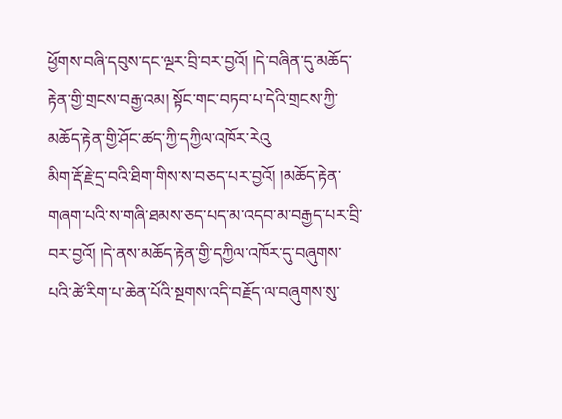ཕྱོགས་བཞི་དབུས་དང་ལྔར་བྲི་བར་བྱའོ། །དེ་བཞིན་དུ་མཆོད་རྟེན་གྱི་གྲངས་བརྒྱ་འམ། སྟོང་གང་བཏབ་པ་དེའི་གྲངས་ཀྱི་མཆོད་རྟེན་གྱི་ཤོང་ཚད་ཀྱི་དཀྱིལ་འཁོར་རེའུ
མིག་རྡོ་རྗེ་དྲ་བའི་ཐིག་གིས་ས་བཅད་པར་བྱའོ། །མཆོད་རྟེན་གཞག་པའི་ས་གཞི་ཐམས་ཅད་པད་མ་འདབ་མ་བརྒྱད་པར་བྲི་བར་བྱའོ། །དེ་ནས་མཆོད་རྟེན་གྱི་དཀྱིལ་འཁོར་དུ་བཞུགས་པའི་ཚེ་རིག་པ་ཆེན་པོའི་སྔགས་འདི་བརྗོད་ལ་བཞུགས་སུ་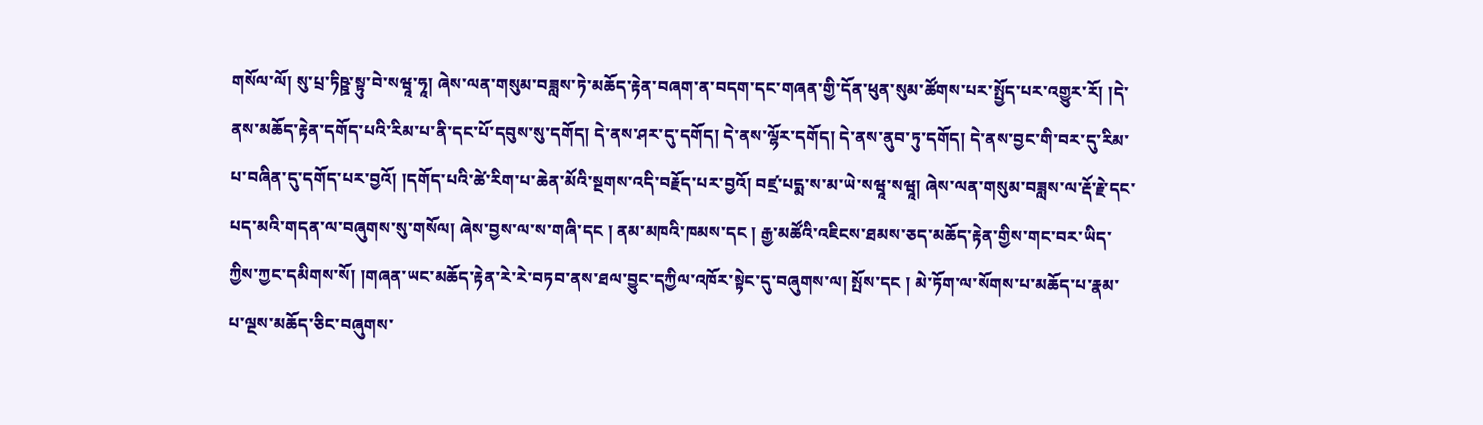གསོལ་ལོ། སུ་པྲ་ཏིཥྛ་སྟུ་བེ་སཝཱ་ཧཱ། ཞེས་ལན་གསུམ་བཟླས་ཏེ་མཆོད་རྟེན་བཞག་ན་བདག་དང་གཞན་གྱི་དོན་ཕུན་སུམ་ཚོགས་པར་སྤྱོད་པར་འགྱུར་རོ། །དེ་ནས་མཆོད་རྟེན་དགོད་པའི་རིམ་པ་ནི་དང་པོ་དབུས་སུ་དགོད། དེ་ནས་ཤར་དུ་དགོད། དེ་ནས་ལྷོར་དགོད། དེ་ནས་ནུབ་ཏུ་དགོད། དེ་ནས་བྱང་གི་བར་དུ་རིམ་པ་བཞིན་དུ་དགོད་པར་བྱའོ། །དགོད་པའི་ཚེ་རིག་པ་ཆེན་མོའི་སྔགས་འདི་བརྗོད་པར་བྱའོ། བཛྲ་པདྨ་ས་མ་ཡེ་སཝཱ་སཝཱ། ཞེས་ལན་གསུམ་བཟླས་ལ་རྡོ་རྗེ་དང་པད་མའི་གདན་ལ་བཞུགས་སུ་གསོལ། ཞེས་བྱས་ལ་ས་གཞི་དང ། ནམ་མཁའི་ཁམས་དང ། རྒྱ་མཚོའི་འཇིངས་ཐམས་ཅད་མཆོད་རྟེན་གྱིས་གང་བར་ཡིད་ཀྱིས་ཀྱང་དམིགས་སོ། །གཞན་ཡང་མཆོད་རྟེན་རེ་རེ་བཏབ་ནས་ཐལ་བྱུང་དཀྱིལ་འཁོར་སྟེང་དུ་བཞུགས་ལ། སྤོས་དང ། མེ་ཏོག་ལ་སོགས་པ་མཆོད་པ་རྣམ་པ་ལྔས་མཆོད་ཅིང་བཞུགས་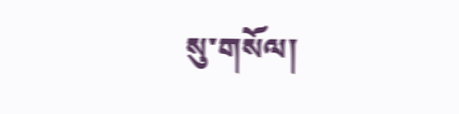སུ་གསོལ།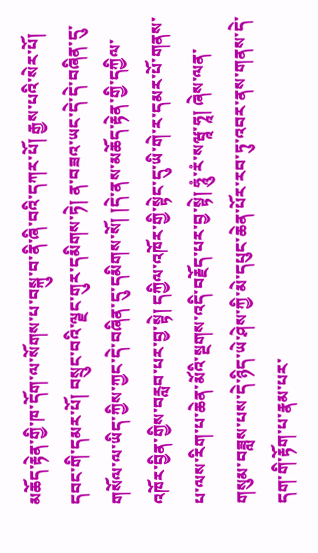མཆོད་རྟེན་གྱི་ཁ་དོག་ལ་སོགས་པ་བསྐུ་བ་ནི་ཞི་བའི་དཀར་པོ། རྒྱས་པའི་སེར་པོ། དབང་གི་དམར་པོ། བསྲུང་བའི་ལྗང་གུར་དམིགས་ཏེ། ན་བཟའ་ཡང་དེ་དེ་བཞིན་དུ་གསོལ་ལ་ཡིད་ཀྱིས་ཀྱང་དེ་བཞིན་དུ་དམིགས་སོ། །དེ་ནས་མཆོད་རྟེན་གྱི་དཀྱིལ་འཁོར་བྱིན་གྱིས་བརླབ་པར་བྱ་སྟེ། དཀྱིལ་འཁོར་གྱི་སྟེང་དུ་ཡི་གེ་ར་དམར་པོ་གནས་པ་ལས་རིག་པ་ཆེན་མོའི་སྔགས་འདི་བརྗོད་པར་བྱ་སྟེ། ཧཱུཾ་རཾ་སཝཱ་ཧཱ། ཞེས་ལན་གསུམ་བཟླས་པས་དེ་ཉིད་ཡེ་ཤེས་ཀྱི་མེ་དཔུང་ཆེན་པོར་རབ་ཏུ་འབར་ནས་གནས་དེ་དག་གི་རྟོག་པ་རྣམ་པར་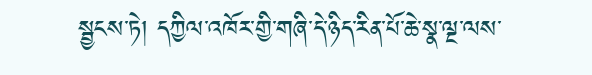སྦྱངས་ཏེ། དཀྱིལ་འཁོར་གྱི་གཞི་དེ་ཉིད་རིན་པོ་ཆེ་སྣ་ལྔ་ལས་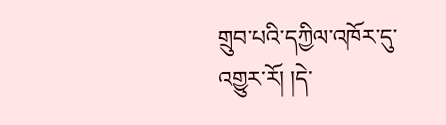གྲུབ་པའི་དཀྱིལ་འཁོར་དུ་འགྱུར་རོ། །དེ་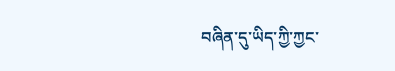བཞིན་དུ་ཡིད་ཀྱི་ཀྱང་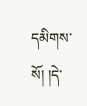དམིགས་སོ། །དེ་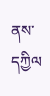ནས་དཀྱིལ